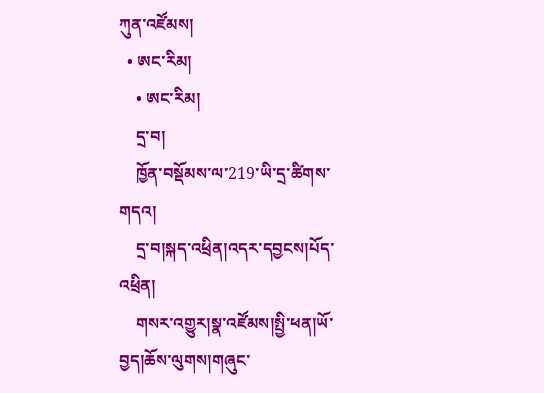ཀུན་འཛོམས།
  • ཨང་རིམ།
    • ཨང་རིམ།
    དྲ་བ།
    ཁྱོན་བསྡོམས་ལ་219་ཡི་དྲ་ཚིགས་གདའ།
    དྲ་བ།སྐད་འཕྲིན།འདར་དབྱངས།པོད་འཕྲིན།
    གསར་འགྱུར།སྣ་འཛོམས།སྤྱི་ཕན།ཡོ་བྱད།ཆོས་ལུགས།གཞུང་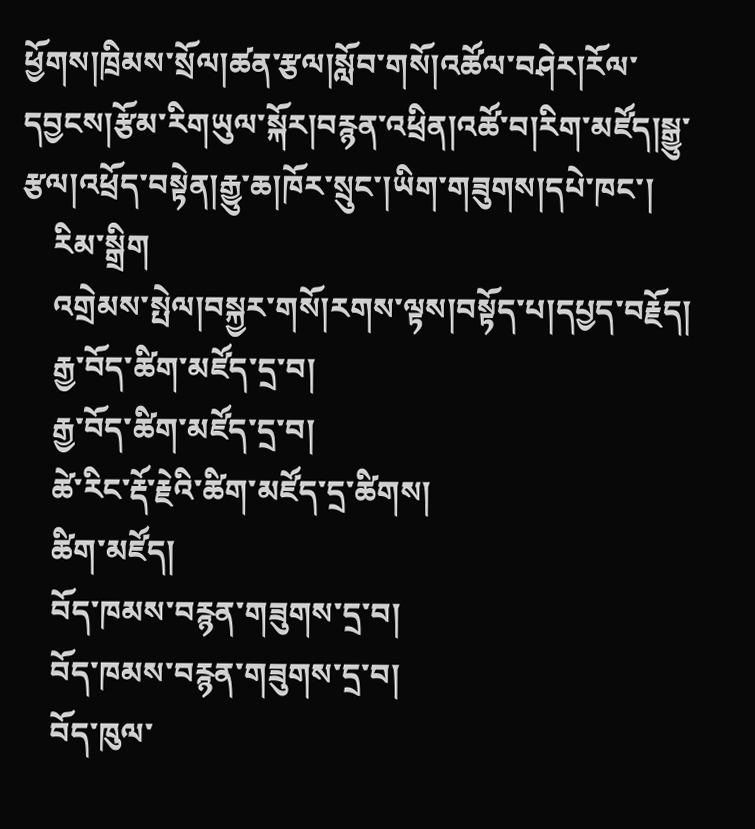ཕྱོགས།ཁྲིམས་སྲོལ།ཚན་རྩལ།སློབ་གསོ།འཚོལ་བཤེར།རོལ་དབྱངས།རྩོམ་རིགཡུལ་སྐོར།བརྙན་འཕྲིན།འཚོ་བ།རིག་མཛོད།སྒྱུ་རྩལ།འཕྲོད་བསྟེན།རྒྱུ་ཆ།ཁོར་སྲུང་།ཡིག་གཟུགས།དཔེ་ཁང་།
    རིམ་སྒྲིག
    འགྲེམས་སྤེལ།བསྐྱར་གསོ།རགས་ལྟས།བསྟོད་པ།དཔྱད་བརྗོད།
    རྒྱ་བོད་ཚིག་མཛོད་དྲ་བ།
    རྒྱ་བོད་ཚིག་མཛོད་དྲ་བ།
    ཚེ་རིང་རྡོ་རྗེའི་ཚིག་མཛོད་དྲ་ཚིགས།
    ཚིག་མཛོད།
    བོད་ཁམས་བརྙན་གཟུགས་དྲ་བ།
    བོད་ཁམས་བརྙན་གཟུགས་དྲ་བ།
    བོད་ཁུལ་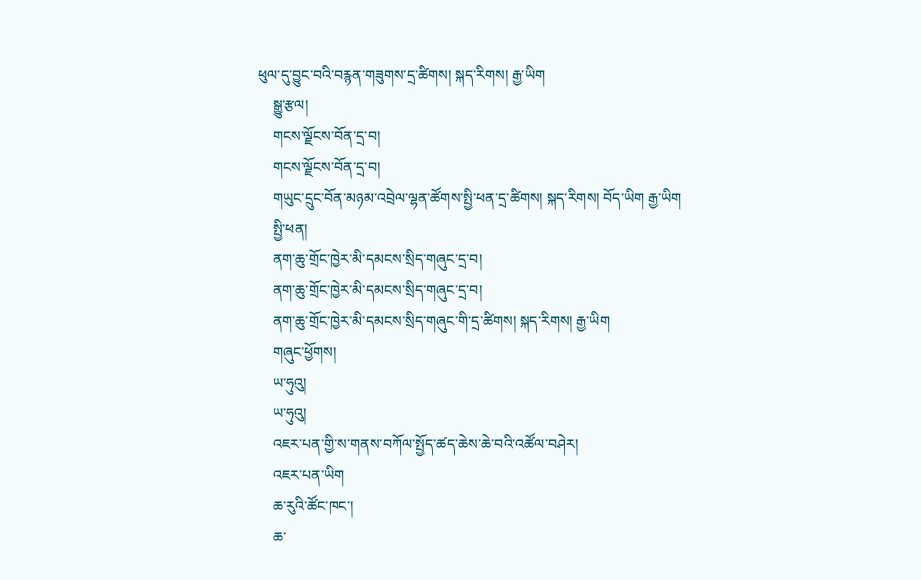ཕུལ་དུ་བྱུང་བའི་བརྙན་གཟུགས་དྲ་ཚིགས། སྐད་རིགས། རྒྱ་ཡིག
    སྒྱུ་རྩལ།
    གངས་ལྗོངས་བོན་དྲ་བ།
    གངས་ལྗོངས་བོན་དྲ་བ།
    གཡུང་དྲུང་བོན་མཉམ་འབྲེལ་ལྷན་ཚོགས་སྤྱི་ཕན་དྲ་ཚིགས། སྐད་རིགས། བོད་ཡིག རྒྱ་ཡིག
    སྤྱི་ཕན།
    ནག་ཆུ་གྲོང་ཁྱེར་མི་དམངས་སྲིད་གཞུང་དྲ་བ།
    ནག་ཆུ་གྲོང་ཁྱེར་མི་དམངས་སྲིད་གཞུང་དྲ་བ།
    ནག་ཆུ་གྲོང་ཁྱེར་མི་དམངས་སྲིད་གཞུང་གི་དྲ་ཚིགས། སྐད་རིགས། རྒྱ་ཡིག
    གཞུང་ཕྱོགས།
    ཡ་ཧུའུ།
    ཡ་ཧུའུ།
    འཇར་པན་གྱི་ས་གནས་བཀོལ་སྤྱོད་ཚད་ཆེས་ཆེ་བའི་འཚོལ་བཤེར།
    འཇར་པན་ཡིག
    ཆ་རུའི་ཚོང་ཁང་།
    ཆ་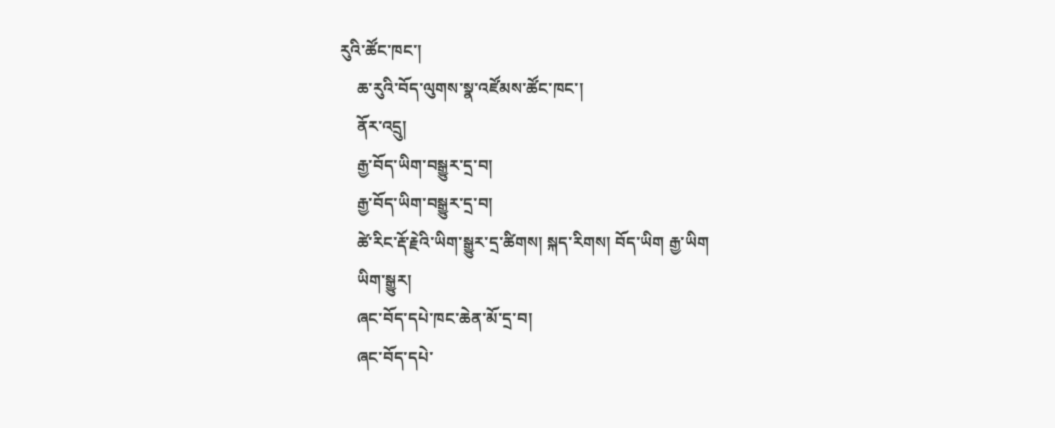རུའི་ཚོང་ཁང་།
    ཆ་རུའི་བོད་ལུགས་སྣ་འཛོམས་ཚོང་ཁང་།
    ནོར་འདྲུ།
    རྒྱ་བོད་ཡིག་བསྒྱུར་དྲ་བ།
    རྒྱ་བོད་ཡིག་བསྒྱུར་དྲ་བ།
    ཚེ་རིང་རྡོ་རྗེའི་ཡིག་སྒྱུར་དྲ་ཚིགས། སྐད་རིགས། བོད་ཡིག རྒྱ་ཡིག
    ཡིག་སྒྱུར།
    ཞང་བོད་དཔེ་ཁང་ཆེན་མོ་དྲ་བ།
    ཞང་བོད་དཔེ་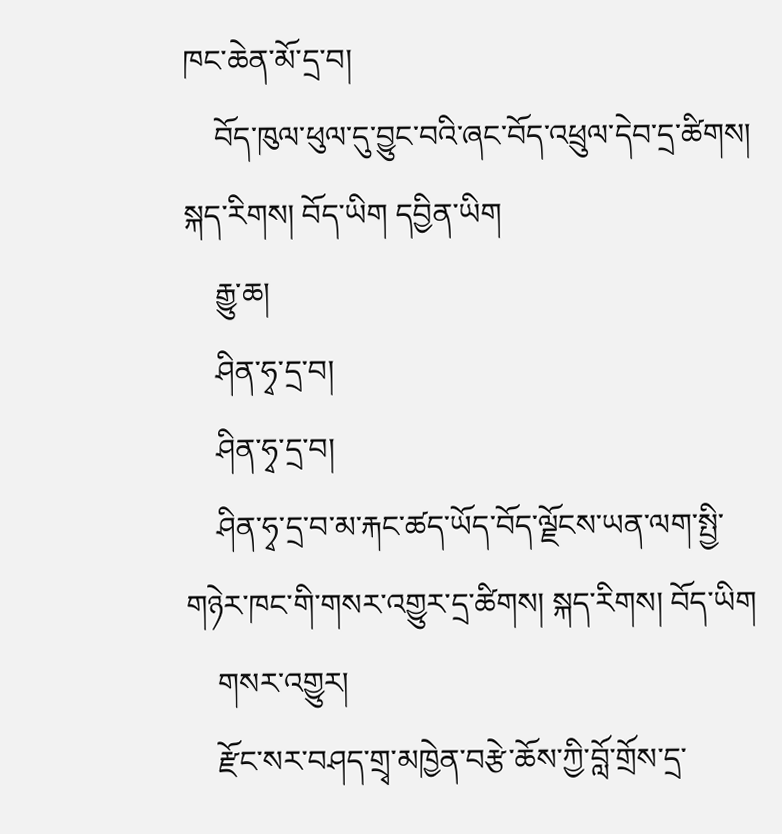ཁང་ཆེན་མོ་དྲ་བ།
    བོད་ཁུལ་ཕུལ་དུ་བྱུང་བའི་ཞང་བོད་འཕྲུལ་དེབ་དྲ་ཚིགས། སྐད་རིགས། བོད་ཡིག དབྱིན་ཡིག
    རྒྱུ་ཆ།
    ཤིན་ཧྭ་དྲ་བ།
    ཤིན་ཧྭ་དྲ་བ།
    ཤིན་ཧྭ་དྲ་བ་མ་རྐང་ཚད་ཡོད་བོད་ལྗོངས་ཡན་ལག་སྤྱི་གཉེར་ཁང་གི་གསར་འགྱུར་དྲ་ཚིགས། སྐད་རིགས། བོད་ཡིག
    གསར་འགྱུར།
    རྫོང་སར་བཤད་གྲྭ་མཁྱེན་བརྩེ་ཆོས་ཀྱི་བློ་གྲོས་དྲ་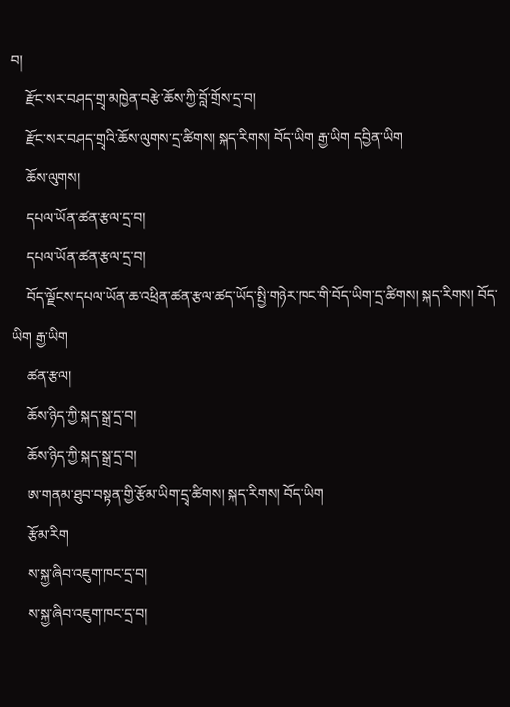བ།
    རྫོང་སར་བཤད་གྲྭ་མཁྱེན་བརྩེ་ཆོས་ཀྱི་བློ་གྲོས་དྲ་བ།
    རྫོང་སར་བཤད་གྲྭའི་ཆོས་ལུགས་དྲ་ཚིགས། སྐད་རིགས། བོད་ཡིག རྒྱ་ཡིག དབྱིན་ཡིག
    ཆོས་ལུགས།
    དཔལ་ཡོན་ཚན་རྩལ་དྲ་བ།
    དཔལ་ཡོན་ཚན་རྩལ་དྲ་བ།
    བོད་ལྗོངས་དཔལ་ཡོན་ཆ་འཕྲིན་ཚན་རྩལ་ཚད་ཡོད་སྤྱི་གཉེར་ཁང་གི་བོད་ཡིག་དྲ་ཚིགས། སྐད་རིགས། བོད་ཡིག རྒྱ་ཡིག
    ཚན་རྩལ།
    ཆོས་ཉིད་ཀྱི་སྐད་སྒྲ་དྲ་བ།
    ཆོས་ཉིད་ཀྱི་སྐད་སྒྲ་དྲ་བ།
    ཨ་གནམ་ཐུབ་བསྟན་གྱི་རྩོམ་ཡིག་དྲྭ་ཚིགས། སྐད་རིགས། བོད་ཡིག
    རྩོམ་རིག
    ས་སྐྱ་ཞིབ་འཇུག་ཁང་དྲ་བ།
    ས་སྐྱ་ཞིབ་འཇུག་ཁང་དྲ་བ།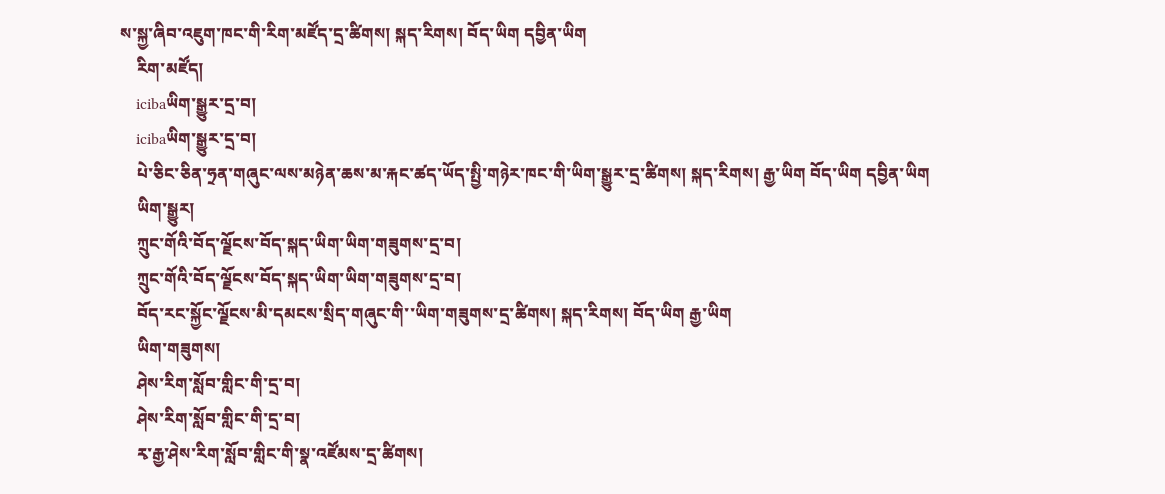ས་སྐྱ་ཞིབ་འཇུག་ཁང་གི་རིག་མཛོད་དྲ་ཚིགས། སྐད་རིགས། བོད་ཡིག དབྱིན་ཡིག
    རིག་མཛོད།
    icibaཡིག་སྒྱུར་དྲ་བ།
    icibaཡིག་སྒྱུར་དྲ་བ།
    པེ་ཅིང་ཅིན་ཧྲན་གཞུང་ལས་མཉེན་ཆས་མ་རྐང་ཚད་ཡོད་སྤྱི་གཉེར་ཁང་གི་ཡིག་སྒྱུར་དྲ་ཚིགས། སྐད་རིགས། རྒྱ་ཡིག བོད་ཡིག དབྱིན་ཡིག
    ཡིག་སྒྱུར།
    ཀྲུང་གོའི་བོད་ལྗོངས་བོད་སྐད་ཡིག་ཡིག་གཟུགས་དྲ་བ།
    ཀྲུང་གོའི་བོད་ལྗོངས་བོད་སྐད་ཡིག་ཡིག་གཟུགས་དྲ་བ།
    བོད་རང་སྐྱོང་ལྗོངས་མི་དམངས་སྲིད་གཞུང་གི་་ཡིག་གཟུགས་དྲ་ཚིགས། སྐད་རིགས། བོད་ཡིག རྒྱ་ཡིག
    ཡིག་གཟུགས།
    ཤེས་རིག་སློབ་གླིང་གི་དྲ་བ།
    ཤེས་རིག་སློབ་གླིང་གི་དྲ་བ།
    རྭ་རྒྱ་ཤེས་རིག་སློབ་གླིང་གི་སྣ་འཛོམས་དྲ་ཚིགས།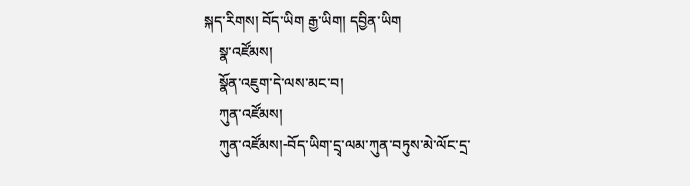སྐད་རིགས། བོད་ཡིག རྒྱ་ཡིག། དབྱིན་ཡིག
    སྣ་འཛོམས།
    སྣོན་འཇུག་དེ་ལས་མང་བ།
    ཀུན་འཛོམས།
    ཀུན་འཛོམས།-བོད་ཡིག་དྲྭ་ལམ་ཀུན་བཏུས་མེ་ལོང་དྲ་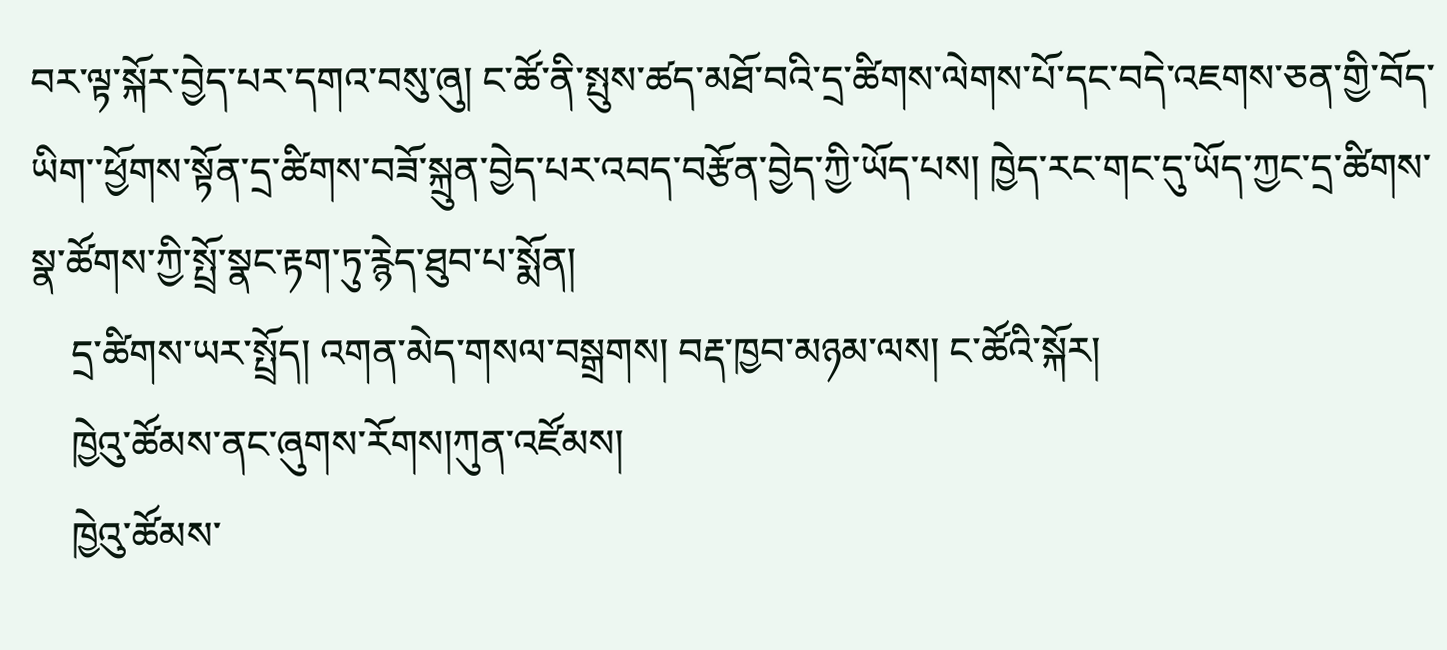བར་ལྟ་སྐོར་བྱེད་པར་དགའ་བསུ་ཞུ། ང་ཚོ་ནི་སྤུས་ཚད་མཐོ་བའི་དྲ་ཚིགས་ལེགས་པོ་དང་བདེ་འཇགས་ཅན་གྱི་བོད་ཡིག་་ཕྱོགས་སྟོན་དྲ་ཚིགས་བཟོ་སྐྲུན་བྱེད་པར་འབད་བརྩོན་བྱེད་ཀྱི་ཡོད་པས། ཁྱེད་རང་གང་དུ་ཡོད་ཀྱང་དྲ་ཚིགས་སྣ་ཚོགས་ཀྱི་སྤྲོ་སྣང་རྟག་ཏུ་རྙེད་ཐུབ་པ་སྨོན།
    དྲ་ཚིགས་ཡར་སྤྲོད། འགན་མེད་གསལ་བསྒྲགས། བརྡ་ཁྱབ་མཉམ་ལས། ང་ཚོའི་སྐོར།
    ཁྱེའུ་ཚོམས་ནང་ཞུགས་རོགས།ཀུན་འཛོམས།
    ཁྱེའུ་ཚོམས་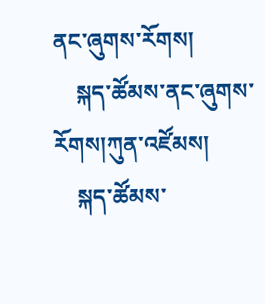ནང་ཞུགས་རོགས།
    སྐད་ཚོམས་ནང་ཞུགས་རོགས།ཀུན་འཛོམས།
    སྐད་ཚོམས་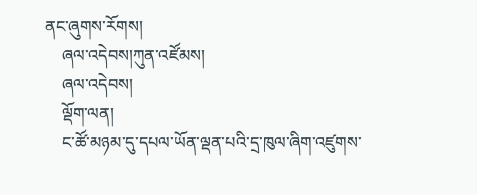ནང་ཞུགས་རོགས།
    ཞལ་འདེབས།ཀུན་འཛོམས།
    ཞལ་འདེབས།
    ལྡོག་ལན།
    ང་ཚོ་མཉམ་དུ་དཔལ་ཡོན་ལྡན་པའི་དྲ་ཁུལ་ཞིག་འཛུགས་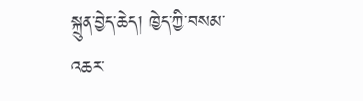སྐྲུན་བྱེད་ཆེད། ཁྱེད་ཀྱི་བསམ་འཆར་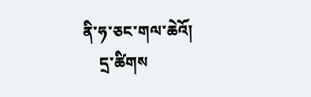ནི་ཧ་ཅང་གལ་ཆེའོ།
    དྲ་ཚིགས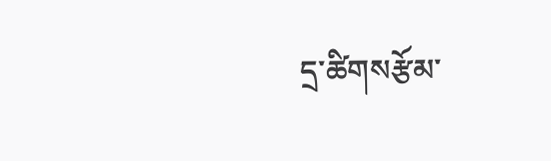དྲ་ཚིགསརྩོམ་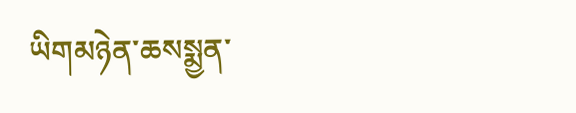ཡིགམཉེན་ཆསསྨྱན་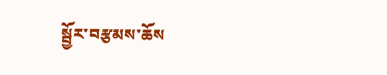སྦྱོར་བརྩམས་ཆོས